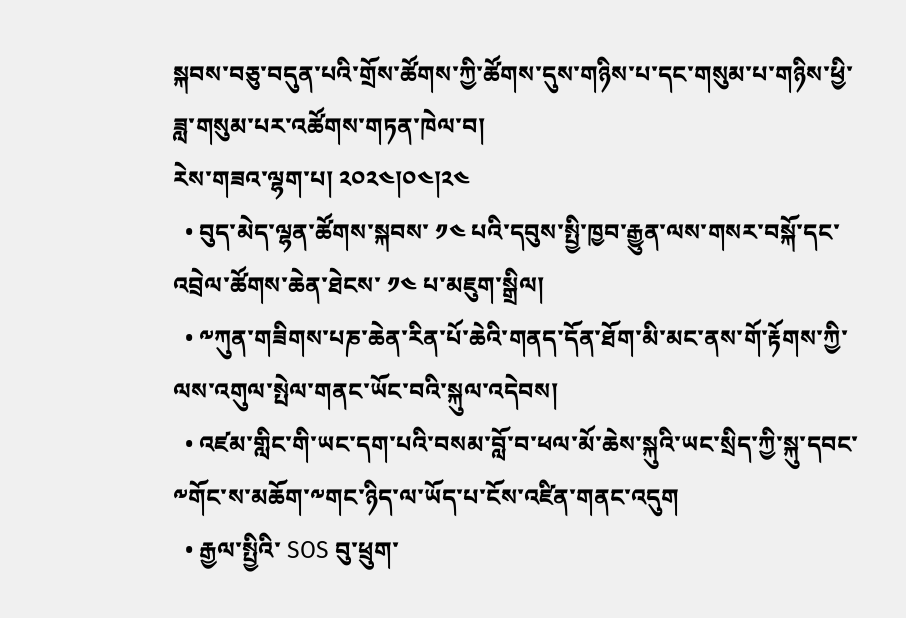སྐབས་བཅུ་བདུན་པའི་གྲོས་ཚོགས་ཀྱི་ཚོགས་དུས་གཉིས་པ་དང་གསུམ་པ་གཉིས་ཕྱི་ཟླ་གསུམ་པར་འཚོགས་གཏན་ཁེལ་བ།
རེས་གཟའ་ལྷག་པ། ༢༠༢༤།༠༤།༢༤
  • བུད་མེད་ལྷན་ཚོགས་སྐབས་ ༡༤ པའི་དབུས་སྤྱི་ཁྱབ་རྒྱུན་ལས་གསར་བསྐོ་དང་འབྲེལ་ཚོགས་ཆེན་ཐེངས་ ༡༤ པ་མཇུག་སྒྲིལ།
  • ༸ཀུན་གཟིགས་པཎ་ཆེན་རིན་པོ་ཆེའི་གནད་དོན་ཐོག་མི་མང་ནས་གོ་རྟོགས་ཀྱི་ལས་འགུལ་སྤེལ་གནང་ཡོང་བའི་སྐུལ་འདེབས།
  • འཛམ་གླིང་གི་ཡང་དག་པའི་བསམ་བློ་བ་ཕལ་མོ་ཆེས་སྐུའི་ཡང་སྲིད་ཀྱི་སྐུ་དབང་༸གོང་ས་མཆོག་༸གང་ཉིད་ལ་ཡོད་པ་ངོས་འཛིན་གནང་འདུག
  • རྒྱལ་སྤྱིའི་ SOS བུ་ཕྲུག་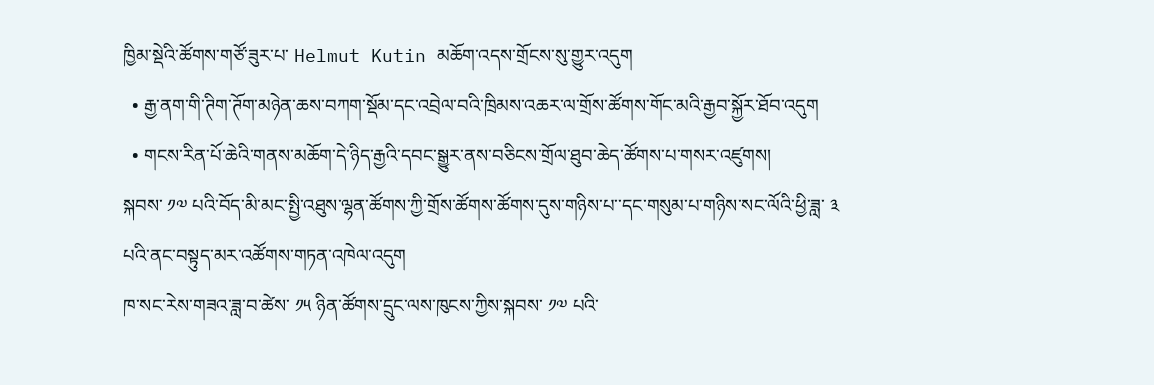ཁྱིམ་སྡེའི་ཚོགས་གཙོ་ཟུར་པ་ Helmut Kutin མཆོག་འདས་གྲོངས་སུ་གྱུར་འདུག
  • རྒྱ་ནག་གི་ཊིག་ཊོག་མཉེན་ཆས་བཀག་སྡོམ་དང་འབྲེལ་བའི་ཁྲིམས་འཆར་ལ་གྲོས་ཚོགས་གོང་མའི་རྒྱབ་སྐྱོར་ཐོབ་འདུག
  • གངས་རིན་པོ་ཆེའི་གནས་མཆོག་དེ་ཉིད་རྒྱའི་དབང་སྒྱུར་ནས་བཅིངས་གྲོལ་ཐུབ་ཆེད་ཚོགས་པ་གསར་འཛུགས།
སྐབས་ ༡༧ པའི་བོད་མི་མང་སྤྱི་འཐུས་ལྷན་ཚོགས་ཀྱི་གྲོས་ཚོགས་ཚོགས་དུས་གཉིས་པ་་དང་གསུམ་པ་གཉིས་སང་ལོའི་ཕྱི་ཟླ་ ༣ པའི་ནང་བསྟུད་མར་འཚོགས་གཏན་འཁེལ་འདུག
ཁ་སང་རེས་གཟའ་ཟླ་བ་ཚེས་ ༡༥ ཉིན་ཚོགས་དྲུང་ལས་ཁུངས་ཀྱིས་སྐབས་ ༡༧ པའི་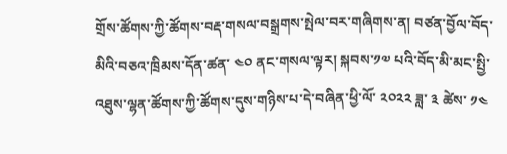གྲོས་ཚོགས་ཀྱི་ཚོགས་བརྡ་གསལ་བསྒྲགས་སྤེལ་བར་གཞིགས་ན། བཙན་བྱོལ་བོད་མིའི་བཅའ་ཁྲིམས་དོན་ཚན་ ༤༠ ནང་གསལ་ལྟར། སྐབས་༡༧ པའི་བོད་མི་མང་སྤྱི་འཐུས་ལྷན་ཚོགས་ཀྱི་ཚོགས་དུས་གཉིས་པ་དེ་བཞིན་ཕྱི་ལོ་ ༢༠༢༢ ཟླ་ ༣ ཚེས་ ༡༤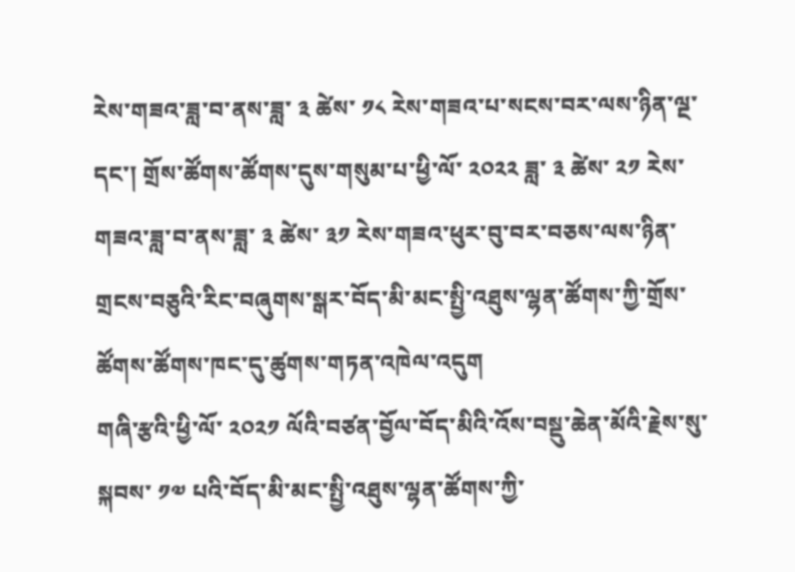རེས་གཟའ་ཟླ་བ་ནས་ཟླ་ ༣ ཚེས་ ༡༨ རེས་གཟའ་པ་སངས་བར་ལས་ཉིན་ལྔ་དང་། གྲོས་ཚོགས་ཚོགས་དུས་གསུམ་པ་ཕྱི་ལོ་ ༢༠༢༢ ཟླ་ ༣ ཚེས་ ༢༡ རེས་གཟའ་ཟླ་བ་ནས་ཟླ་ ༣ ཚེས་ ༣༡ རེས་གཟའ་ཕུར་བུ་བར་བཅས་ལས་ཉིན་གྲངས་བཅུའི་རིང་བཞུགས་སྒར་བོད་མི་མང་སྤྱི་འཐུས་ལྷན་ཚོགས་ཀྱི་གྲོས་ཚོགས་ཚོགས་ཁང་དུ་ཚུགས་གཏན་འཁེལ་འདུག
གཞི་རྩའི་ཕྱི་ལོ་ ༢༠༢༡ ལོའི་བཙན་བྱོལ་བོད་མིའི་འོས་བསྡུ་ཆེན་མོའི་རྗེས་སུ་སྐབས་ ༡༧ པའི་བོད་མི་མང་སྤྱི་འཐུས་ལྷན་ཚོགས་ཀྱི་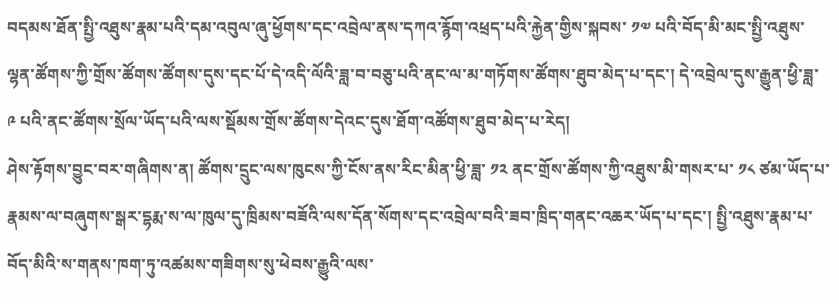བདམས་ཐོན་སྤྱི་འཐུས་རྣམ་པའི་དམ་འབུལ་ཞུ་ཕྱོགས་དང་འབྲེལ་ནས་དཀའ་རྙོག་འཕྲད་པའི་རྐྱེན་གྱིས་སྐབས་ ༡༧ པའི་བོད་མི་མང་སྤྱི་འཐུས་ལྷན་ཚོགས་ཀྱི་གྲོས་ཚོགས་ཚོགས་དུས་དང་པོ་དེ་འདི་ལོའི་ཟླ་བ་བཅུ་པའི་ནང་ལ་མ་གཏོགས་ཚོགས་ཐུབ་མེད་པ་དང་། དེ་འབྲེལ་དུས་རྒྱུན་ཕྱི་ཟླ་ ༩ པའི་ནང་ཚོགས་སྲོལ་ཡོད་པའི་ལས་སྡོམས་གྲོས་ཚོགས་དེའང་དུས་ཐོག་འཚོགས་ཐུབ་མེད་པ་རེད།
ཤེས་རྟོགས་བྱུང་བར་གཞིགས་ན། ཚོགས་དྲུང་ལས་ཁུངས་ཀྱི་ངོས་ནས་རིང་མིན་ཕྱི་ཟླ་ ༡༢ ནང་གྲོས་ཚོགས་ཀྱི་འཐུས་མི་གསར་པ་ ༡༨ ཙམ་ཡོད་པ་རྣམས་ལ་བཞུགས་སྒར་དྷརྨ་ས་ལ་ཁུལ་དུ་ཁྲིམས་བཟོའི་ལས་དོན་སོགས་དང་འབྲེལ་བའི་ཟབ་ཁྲིད་གནང་འཆར་ཡོད་པ་དང་། སྤྱི་འཐུས་རྣམ་པ་བོད་མིའི་ས་གནས་ཁག་ཏུ་འཚམས་གཟིགས་སུ་ཕེབས་རྒྱུའི་ལས་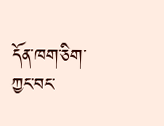དོན་ཁག་ཅིག་ཀྱང་བང་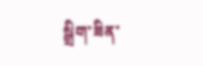སྒྲིག་ཟིན་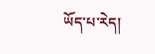ཡོད་པ་རེད།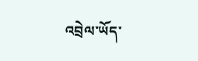འབྲེལ་ཡོད་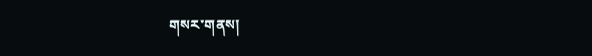གསར་གནས།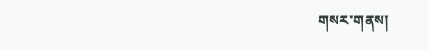གསར་གནས།